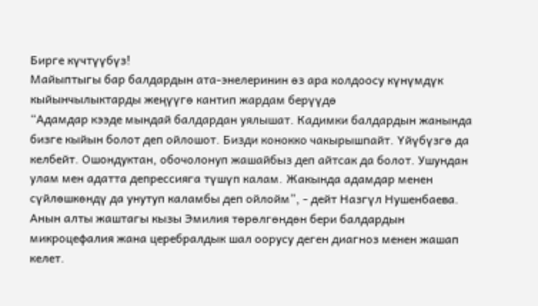Бирге күчтүүбүз!
Майыптыгы бар балдардын ата-энелеринин өз ара колдоосу күнүмдүк кыйынчылыктарды жеңүүгө кантип жардам берүүдө
“Адамдар кээде мындай балдардан уялышат. Кадимки балдардын жанында бизге кыйын болот деп ойлошот. Бизди конокко чакырышпайт. Үйүбүзгө да келбейт. Ошондуктан, обочолонуп жашайбыз деп айтсак да болот. Ушундан улам мен адатта депрессияга түшүп калам. Жакында адамдар менен сүйлөшкөндү да унутуп каламбы деп ойлойм”, - дейт Назгүл Нушенбаева. Анын алты жаштагы кызы Эмилия төрөлгөндөн бери балдардын микроцефалия жана церебралдык шал оорусу деген диагноз менен жашап келет.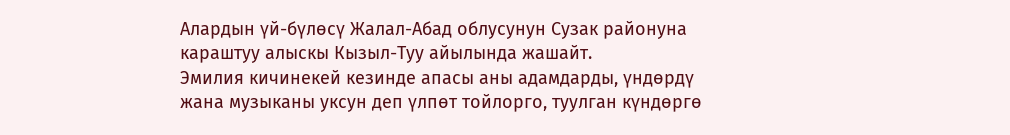Алардын үй-бүлөсү Жалал-Абад облусунун Сузак районуна караштуу алыскы Кызыл-Туу айылында жашайт.
Эмилия кичинекей кезинде апасы аны адамдарды, үндөрдү жана музыканы уксун деп үлпөт тойлорго, туулган күндөргө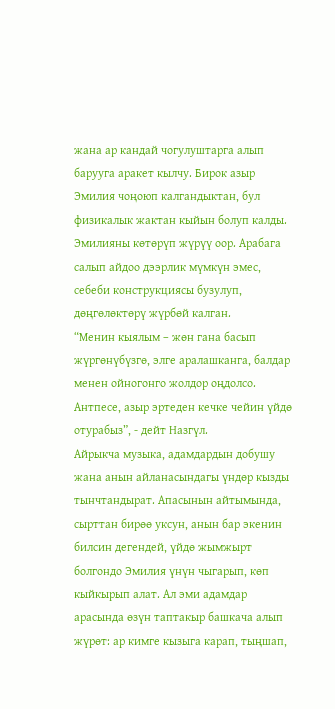жана ар кандай чогулуштарга алып барууга аракет кылчу. Бирок азыр Эмилия чоңоюп калгандыктан, бул физикалык жактан кыйын болуп калды. Эмилияны көтөрүп жүрүү оор. Арабага салып айдоо дээрлик мүмкүн эмес, себеби конструкциясы бузулуп, дөңгөлөктөрү жүрбөй калган.
“Менин кыялым – жөн гана басып жүргөнүбүзгө, элге аралашканга, балдар менен ойногонго жолдор оңдолсо. Антпесе, азыр эртеден кечке чейин үйдө отурабыз”, - дейт Назгүл.
Айрыкча музыка, адамдардын добушу жана анын айланасындагы үндөр кызды тынчтандырат. Апасынын айтымында, сырттан бирөө уксун, анын бар экенин билсин дегендей, үйдө жымжырт болгондо Эмилия үнүн чыгарып, көп кыйкырып алат. Ал эми адамдар арасында өзүн таптакыр башкача алып жүрөт: ар кимге кызыга карап, тыңшап,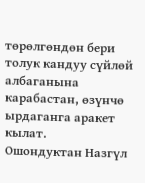төрөлгөндөн бери толук кандуу сүйлөй албаганына карабастан, өзүнчө ырдаганга аракет кылат.
Ошондуктан Назгүл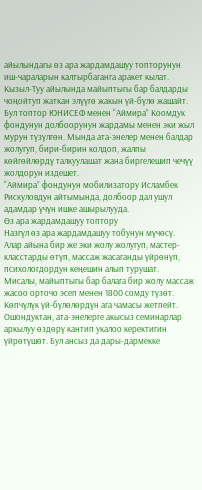айылындагы өз ара жардамдашуу топторунун иш-чараларын калтырбаганга аракет кылат. Кызыл-Туу айылында майыптыгы бар балдарды чоңойтуп жаткан элүүгө жакын үй-бүлө жашайт. Бул топтор ЮНИСЕФ менен “Аймира” Коомдук фондунун долбоорунун жардамы менен эки жыл мурун түзүлгөн. Мында ата-энелер менен балдар жолугуп, бири-бирин колдоп, жалпы көйгөйлөрдү талкуулашат жана биргелешип чечүү жолдорун издешет.
“Аймира” фондунун мобилизатору Исламбек Рискуловдун айтымында, долбоор дал ушул адамдар үчүн ишке ашырылууда.
Өз ара жардамдашуу топтору
Назгүл өз ара жардамдашуу тобунун мүчөсү. Алар айына бир же эки жолу жолугуп, мастер-класстарды өтүп, массаж жасаганды үйрөнүп, психологдордун кеңешин алып турушат.
Мисалы, майыптыгы бар балага бир жолу массаж жасоо орточо эсеп менен 1800 сомду түзөт. Көпчүлүк үй-бүлөлөрдүн ага чамасы жетпейт. Ошондуктан, ата-энелерге акысыз семинарлар аркылуу өздөрү кантип укалоо керектигин үйрөтүшөт. Бул ансыз да дары-дармекке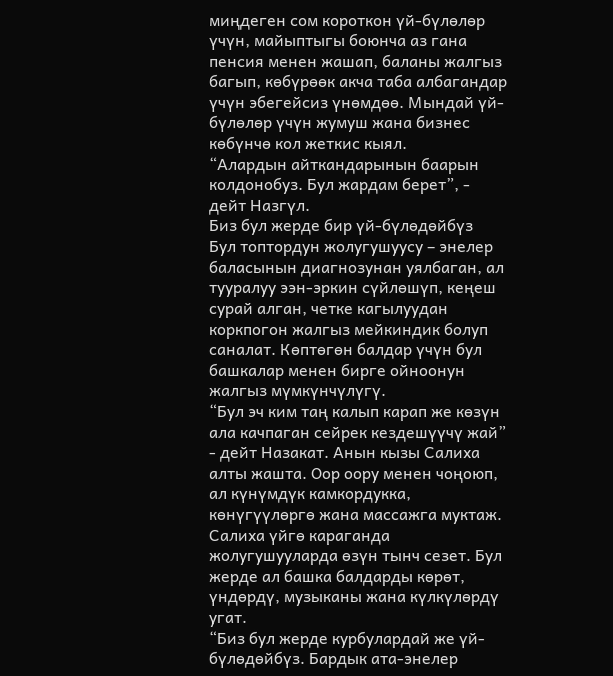миңдеген сом короткон үй-бүлөлөр үчүн, майыптыгы боюнча аз гана пенсия менен жашап, баланы жалгыз багып, көбүрөөк акча таба албагандар үчүн эбегейсиз үнөмдөө. Мындай үй-бүлөлөр үчүн жумуш жана бизнес көбүнчө кол жеткис кыял.
“Алардын айткандарынын баарын колдонобуз. Бул жардам берет”, - дейт Назгүл.
Биз бул жерде бир үй-бүлөдөйбүз
Бул топтордун жолугушуусу – энелер баласынын диагнозунан уялбаган, ал тууралуу ээн-эркин сүйлөшүп, кеңеш сурай алган, четке кагылуудан коркпогон жалгыз мейкиндик болуп саналат. Көптөгөн балдар үчүн бул башкалар менен бирге ойноонун жалгыз мүмкүнчүлүгү.
“Бул эч ким таң калып карап же көзүн ала качпаган сейрек кездешүүчү жай” - дейт Назакат. Анын кызы Салиха алты жашта. Оор оору менен чоңоюп, ал күнүмдүк камкордукка, көнүгүүлөргө жана массажга муктаж.
Салиха үйгө караганда жолугушууларда өзүн тынч сезет. Бул жерде ал башка балдарды көрөт, үндөрдү, музыканы жана күлкүлөрдү угат.
“Биз бул жерде курбулардай же үй-бүлөдөйбүз. Бардык ата-энелер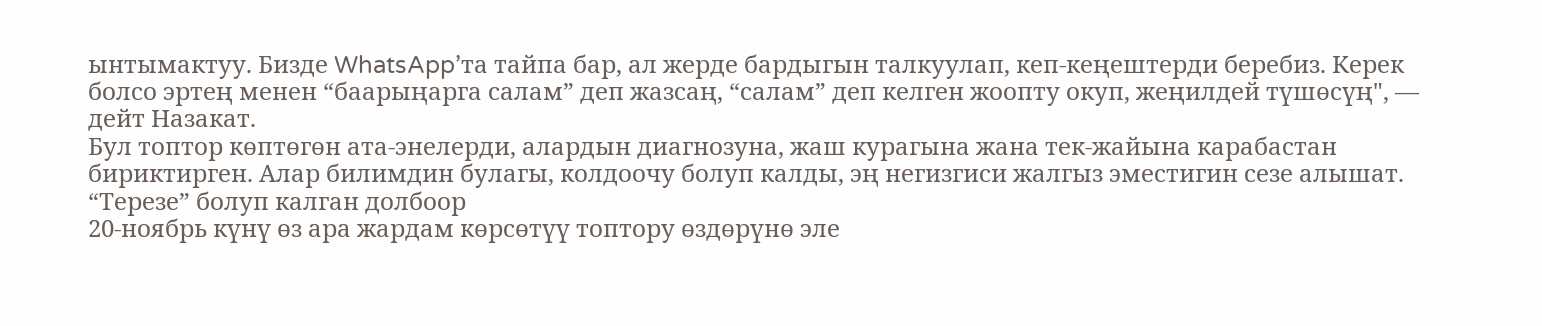ынтымактуу. Бизде WhatsApp’та тайпа бар, ал жерде бардыгын талкуулап, кеп-кеңештерди беребиз. Керек болсо эртең менен “баарыңарга салам” деп жазсаң, “салам” деп келген жоопту окуп, жеңилдей түшөсүң", — дейт Назакат.
Бул топтор көптөгөн ата-энелерди, алардын диагнозуна, жаш курагына жана тек-жайына карабастан бириктирген. Алар билимдин булагы, колдоочу болуп калды, эң негизгиси жалгыз эместигин сезе алышат.
“Терезе” болуп калган долбоор
20-ноябрь күнү өз ара жардам көрсөтүү топтору өздөрүнө эле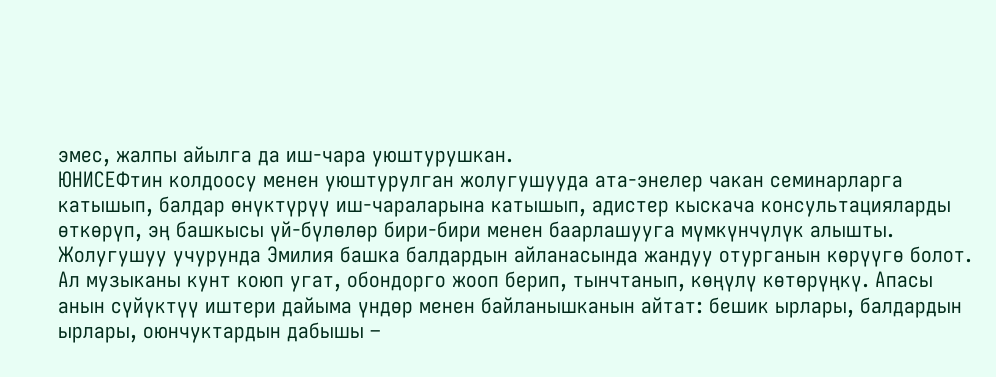эмес, жалпы айылга да иш-чара уюштурушкан.
ЮНИСЕФтин колдоосу менен уюштурулган жолугушууда ата-энелер чакан семинарларга катышып, балдар өнүктүрүү иш-чараларына катышып, адистер кыскача консультацияларды өткөрүп, эң башкысы үй-бүлөлөр бири-бири менен баарлашууга мүмкүнчүлүк алышты.
Жолугушуу учурунда Эмилия башка балдардын айланасында жандуу отурганын көрүүгө болот. Ал музыканы кунт коюп угат, обондорго жооп берип, тынчтанып, көңүлү көтөрүңкү. Апасы анын сүйүктүү иштери дайыма үндөр менен байланышканын айтат: бешик ырлары, балдардын ырлары, оюнчуктардын дабышы –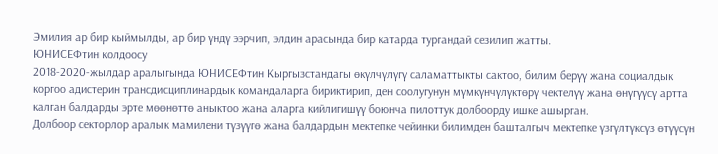Эмилия ар бир кыймылды, ар бир үндү ээрчип, элдин арасында бир катарда тургандай сезилип жатты.
ЮНИСЕФтин колдоосу
2018-2020-жылдар аралыгында ЮНИСЕФтин Кыргызстандагы өкүлчүлүгү саламаттыкты сактоо, билим берүү жана социалдык коргоо адистерин трансдисциплинардык командаларга бириктирип, ден соолугунун мүмкүнчүлүктөрү чектелүү жана өнүгүүсү артта калган балдарды эрте мөөнөттө аныктоо жана аларга кийлигишүү боюнча пилоттук долбоорду ишке ашырган.
Долбоор секторлор аралык мамилени түзүүгө жана балдардын мектепке чейинки билимден башталгыч мектепке үзгүлтүксүз өтүүсүн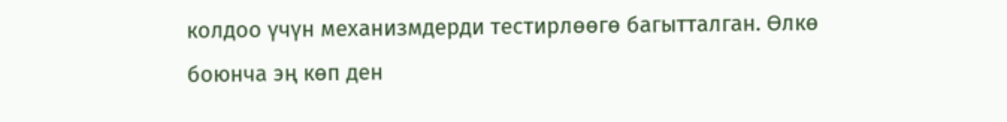колдоо үчүн механизмдерди тестирлөөгө багытталган. Өлкө боюнча эң көп ден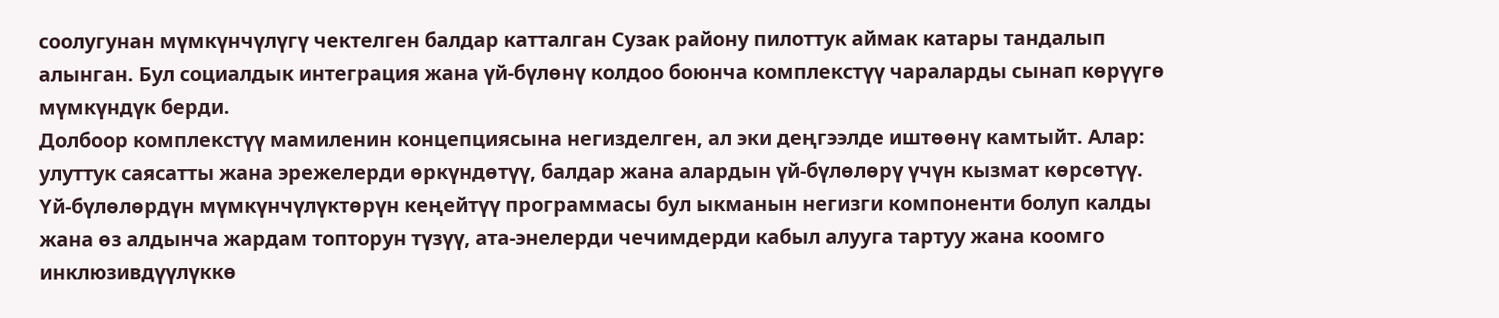соолугунан мүмкүнчүлүгү чектелген балдар катталган Сузак району пилоттук аймак катары тандалып алынган. Бул социалдык интеграция жана үй-бүлөнү колдоо боюнча комплекстүү чараларды сынап көрүүгө мүмкүндүк берди.
Долбоор комплекстүү мамиленин концепциясына негизделген, ал эки деңгээлде иштөөнү камтыйт. Алар: улуттук саясатты жана эрежелерди өркүндөтүү, балдар жана алардын үй-бүлөлөрү үчүн кызмат көрсөтүү. Үй-бүлөлөрдүн мүмкүнчүлүктөрүн кеңейтүү программасы бул ыкманын негизги компоненти болуп калды жана өз алдынча жардам топторун түзүү, ата-энелерди чечимдерди кабыл алууга тартуу жана коомго инклюзивдүүлүккө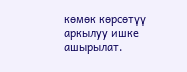көмөк көрсөтүү аркылуу ишке ашырылат.